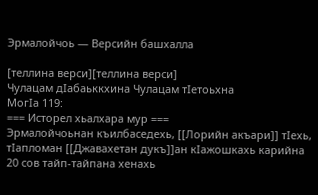Эрмалойчоь — Версийн башхалла

[теллина верси][теллина верси]
Чулацам дӀабаьккхина Чулацам тӀетоьхна
МогӀа 119:
=== Исторел хьалхара мур ===
Эрмалойчоьнан къилбаседехь, [[Лорийн акъари]] тIехь, тIапломан [[Джавахетан дукъ]]ан кIажошкахь карийна 20 сов тайп-тайпана хенахь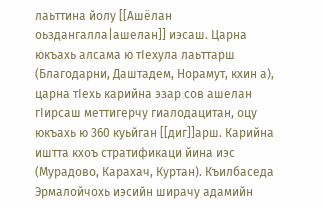лаьттина йолу [[Ашёлан оьздангалла|ашелан]] иэсаш. Царна юкъахь алсама ю тIехула лаьттарш (Благодарни, Даштадем, Норамут, кхин а), царна тIехь карийна эзар сов ашелан гIирсаш меттигерчу гиалодацитан, оцу юкъахь ю 360 куьйган [[диг]]арш. Карийна иштта кхоъ стратификаци йина иэс (Мурадово, Карахач, Куртан). Къилбаседа Эрмалойчохь иэсийн ширачу адамийн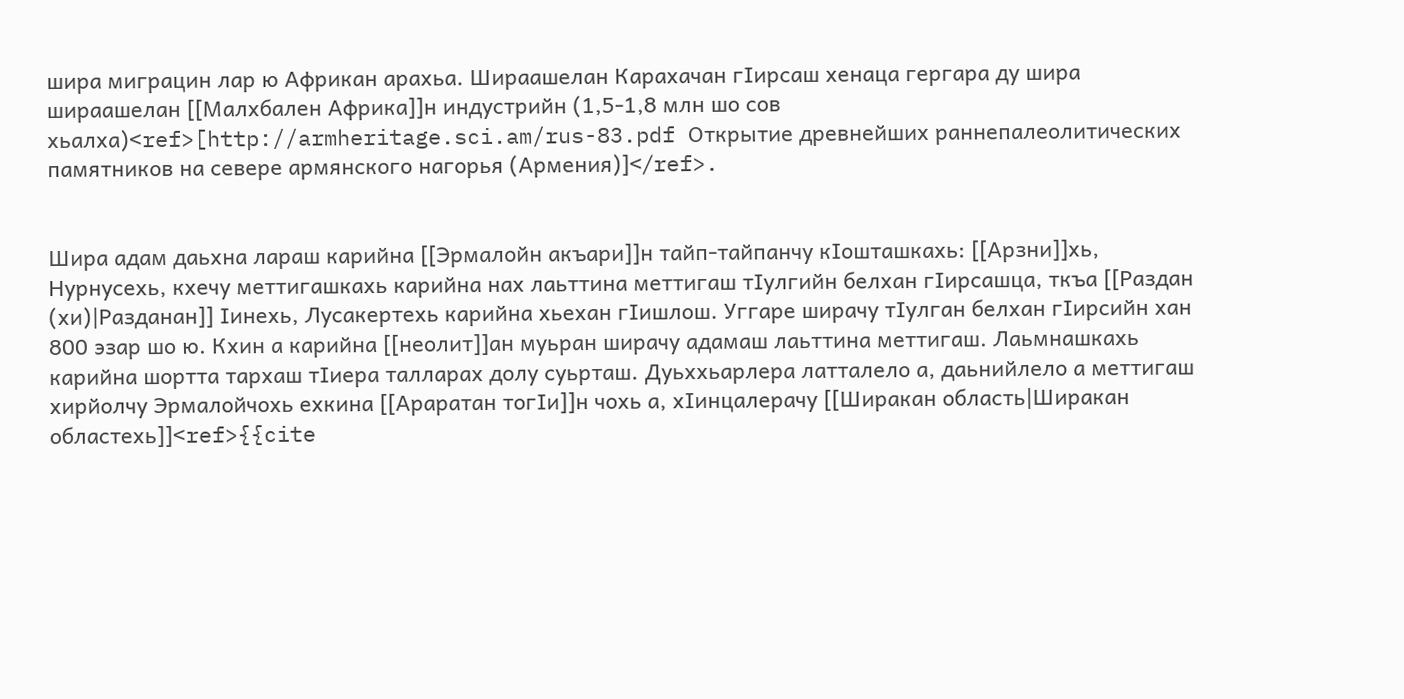шира миграцин лар ю Африкан арахьа. Шираашелан Карахачан гIирсаш хенаца гергара ду шира шираашелан [[Малхбален Африка]]н индустрийн (1,5-1,8 млн шо сов хьалха)<ref>[http://armheritage.sci.am/rus-83.pdf Открытие древнейших раннепалеолитических памятников на севере армянского нагорья (Армения)]</ref>.


Шира адам даьхна лараш карийна [[Эрмалойн акъари]]н тайп-тайпанчу кIошташкахь: [[Арзни]]хь, Нурнусехь, кхечу меттигашкахь карийна нах лаьттина меттигаш тIулгийн белхан гIирсашца, ткъа [[Раздан (хи)|Разданан]] Iинехь, Лусакертехь карийна хьехан гIишлош. Уггаре ширачу тIулган белхан гIирсийн хан 800 эзар шо ю. Кхин а карийна [[неолит]]ан муьран ширачу адамаш лаьттина меттигаш. Лаьмнашкахь карийна шортта тархаш тIиера талларах долу суьрташ. Дуьххьарлера латталело а, даьнийлело а меттигаш хирйолчу Эрмалойчохь ехкина [[Араратан тогIи]]н чохь а, хIинцалерачу [[Ширакан область|Ширакан областехь]]<ref>{{cite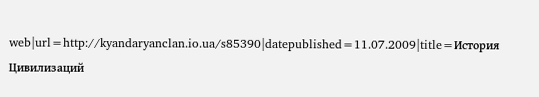web|url=http://kyandaryanclan.io.ua/s85390|datepublished=11.07.2009|title=История Цивилизаций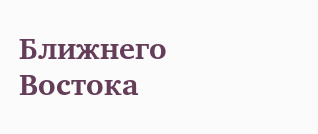Ближнего Востока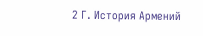2 Г. История Армений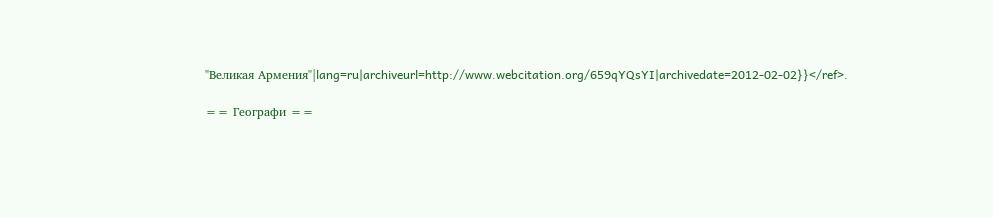"Великая Армения"|lang=ru|archiveurl=http://www.webcitation.org/659qYQsYI|archivedate=2012-02-02}}</ref>.

== Географи ==